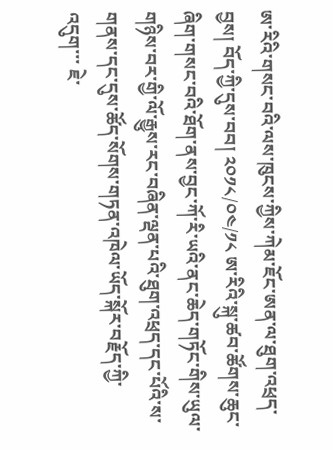ཨ་རིའི་གསང་བའི་ལས་ཁུངས་ཀྱིས་ཀེམ་ཇོང་ཨན་ལ་ཐུག་འཕྲད་བྱས། བོད་ཀྱི་དུས་བབ། ༢༠༡༨/༠༤/༡༨ ཨ་རིའི་སྐུ་ཚབ་ཚོགས་ཆུང་ཞིག་གསང་བའི་ཐོག་ནས་བྱང་ཀོ་རི་ཡའི་ནང་ཆེད་གཏོང་གིས་ཡུལ་གཉིས་བར་གྱི་ལོ་རྒྱུས་རང་བཞིན་ལྡན་པའི་ཐུག་འཕྲད་དང་པོའི་ས་གནས་དང་དུས་ཚོད་སོགས་གཏན་འཁེལ་ཡོད་སྐོར་བརྗོད་ཀྱི་འདུག་་་ ཇེ་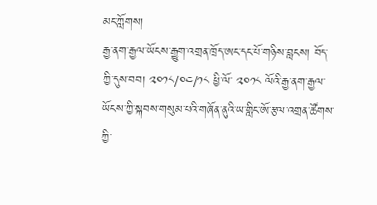མང་ཀློགས།
རྒྱ་ནག་རྒྱལ་ཡོངས་རྒྱུག་འགྲན་ཁྲོད་ཨང་དང་པོ་གཉིས་བླངས། བོད་ཀྱི་དུས་བབ། ༢༠༡༨/༠༤/༡༨ ཕྱི་ལོ་ ༢༠༡༨ ལོའི་རྒྱ་ནག་རྒྱལ་ཡོངས་ཀྱི་སྐབས་གསུམ་པའི་གཞོན་ནུའི་ཡ་གླིང་ཨོ་རྩལ་འགྲན་ཚོགས་ཀྱི་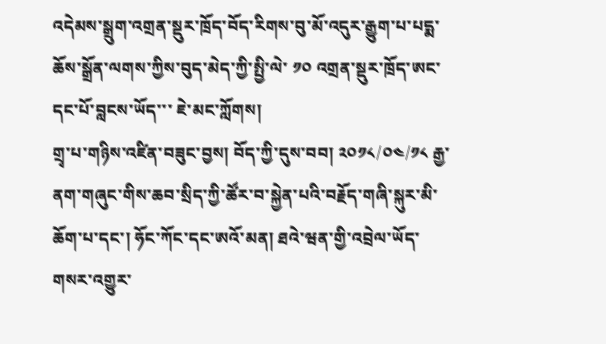འདེམས་སྒྲུག་འགྲན་སྡུར་ཁྲོད་བོད་རིགས་བུ་མོ་འདུར་རྒྱུག་པ་པདྨ་ཆོས་སྒྲོན་ལགས་ཀྱིས་བུད་མེད་ཀྱི་སྤྱི་ལེ་ ༡༠ འགྲན་སྡུར་ཁྲོད་ཨང་དང་པོ་བླངས་ཡོད་་་ ཇེ་མང་ཀློགས།
གྲྭ་པ་གཉིས་འཛིན་བཟུང་བྱས། བོད་ཀྱི་དུས་བབ། ༢༠༡༨/༠༤/༡༨ རྒྱ་ནག་གཞུང་གིས་ཆབ་སྲིད་ཀྱི་ཚོར་བ་སྐྱེན་པའི་བརྗོད་གཞི་སྐུར་མི་ཆོག་པ་དང་། ཧོང་ཀོང་དང་ཨའོ་མན། ཐའེ་ཝན་གྱི་འབྲེལ་ཡོད་གསར་འགྱུར་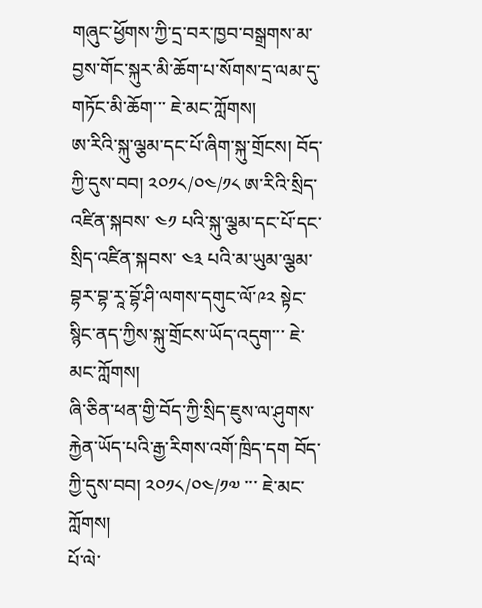གཞུང་ཕྱོགས་ཀྱི་དྲ་བར་ཁྱབ་བསྒྲགས་མ་བྱས་གོང་སྐུར་མི་ཆོག་པ་སོགས་དྲ་ལམ་དུ་གཏོང་མི་ཆོག་་་ ཇེ་མང་ཀློགས།
ཨ་རིའི་སྐུ་ལྕམ་དང་པོ་ཞིག་སྐུ་གྲོངས། བོད་ཀྱི་དུས་བབ། ༢༠༡༨/༠༤/༡༨ ཨ་རིའི་སྲིད་འཛིན་སྐབས་ ༤༡ པའི་སྐུ་ལྕམ་དང་པོ་དང་སྲིད་འཛིན་སྐབས་ ༤༣ པའི་མ་ཡུམ་ལྕམ་བྷར་བྷ་རཱ་བྷོ་ཤི་ལགས་དགུང་ལོ་༩༢ སྟེང་སྙིང་ནད་ཀྱིས་སྐུ་གྲོངས་ཡོད་འདུག་་་ ཇེ་མང་ཀློགས།
ཞི་ཅིན་ཕན་གྱི་བོད་ཀྱི་སྲིད་ཇུས་ལ་ཤུགས་རྐྱེན་ཡོད་པའི་རྒྱ་རིགས་འགོ་ཁྲིད་དག བོད་ཀྱི་དུས་བབ། ༢༠༡༨/༠༤/༡༧ ་་་ ཇེ་མང་ཀློགས།
པོ་ལེ་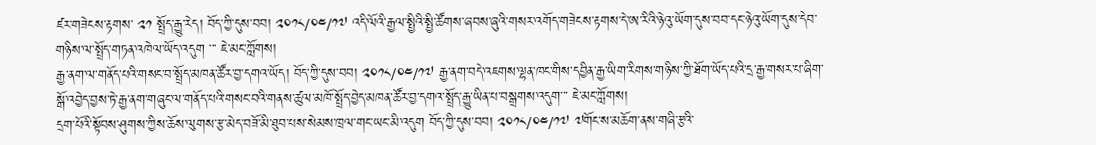ཛར་གཟེངས་རྟགས་ ༢༡ སྤྲོད་རྒྱུ་རེད། བོད་ཀྱི་དུས་བབ། ༢༠༡༨/༠༤/༡༧ འདི་ལོའི་རྒྱལ་སྤྱིའི་སྤྱི་ཚོགས་ཞབས་ཞུའི་གསར་འགོད་གཟེངས་རྟགས་དེ་ཨ་རིའི་ཉེའུ་ཡོག་དུས་བབ་དང་ཉེའུ་ཡོག་དུས་དེབ་གཉིས་ལ་སྤྲོད་གཏན་འཁེལ་ཡོད་འདུག ་་་ ཇེ་མང་ཀློགས།
རྒྱ་ནག་ལ་གནོད་པའི་གསང་བ་སྤྲོད་མཁན་ཚོར་བྱ་དགའ་ཡོད། བོད་ཀྱི་དུས་བབ། ༢༠༡༨/༠༤/༡༧ རྒྱ་ནག་བདེ་འཇགས་ལྷན་ཁང་གིས་དབྱིན་རྒྱ་ཡིག་རིགས་གཉིས་ཀྱི་ཐོག་ཡོད་པའི་དྲ་རྒྱ་གསར་པ་ཞིག་སྒོ་འབྱེད་བྱས་ཏེ་རྒྱ་ནག་གཞུང་ལ་གནོད་པའི་གསང་བའི་གནས་ཚུལ་མཁོ་སྤྲོད་བྱེད་མཁན་ཚོར་བྱ་དགའ་སྤྲོད་རྒྱུ་ཡིན་པ་བསྒྲགས་འདུག་་་ ཇེ་མང་ཀློགས།
དྲག་པོའི་སྟོབས་ཤུགས་ཀྱིས་ཆོས་ལུགས་རྩ་མེད་བཟོ་མི་ཐུབ་པས་སེམས་ཁྲལ་གང་ཡང་མི་འདུག བོད་ཀྱི་དུས་བབ། ༢༠༡༨/༠༤/༡༧ ༧གོང་ས་མཆོག་ནས་གཞི་རྩའི་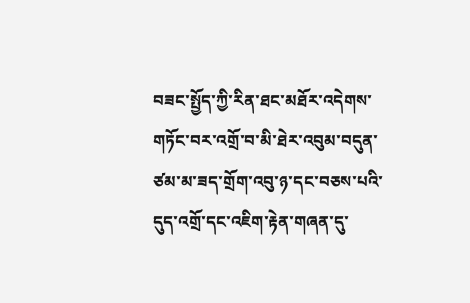བཟང་སྤྱོད་ཀྱི་རིན་ཐང་མཐོར་འདེགས་གཏོང་བར་འགྲོ་བ་མི་ཐེར་འབུམ་བདུན་ཙམ་མ་ཟད་གྲོག་འབུ་ཉ་དང་བཅས་པའི་དུད་འགྲོ་དང་འཇིག་རྟེན་གཞན་དུ་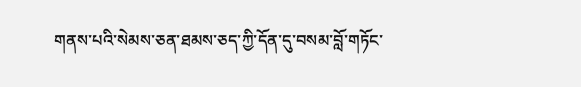གནས་པའི་སེམས་ཅན་ཐམས་ཅད་ཀྱི་དོན་དུ་བསམ་བློ་གཏོང་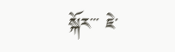སྐོར་་་ ཇེ་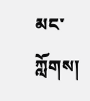མང་ཀློགས།